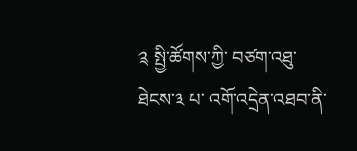༉ སྤྱི་ཚོགས་ཀྱི་ བཙག་འཐུ་ཐེངས་༣ པ་ འགོ་འདྲེན་འཐབ་ནི་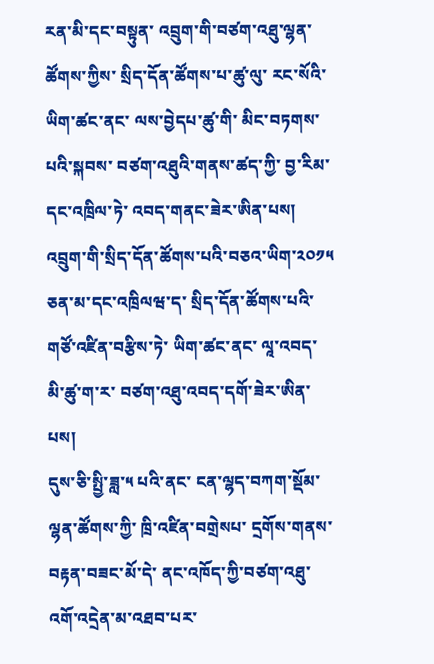རན་མི་དང་བསྟུན་ འབྲུག་གི་བཙག་འཐུ་ལྷན་ཚོགས་ཀྱིས་ སྲིད་དོན་ཚོགས་པ་ཚུ་ལུ་ རང་སོའི་ཡིག་ཚང་ནང་ ལས་བྱེདཔ་ཚུ་གི་ མིང་བཏགས་པའི་སྐབས་ བཙག་འཐུའི་གནས་ཚད་ཀྱི་ བྱ་རིམ་དང་འཁྲིལ་ཏེ་ འབད་གནང་ཟེར་ཨིན་པས།
འབྲུག་གི་སྲིད་དོན་ཚོགས་པའི་བཅའ་ཡིག་༢༠༡༥ ཅན་མ་དང་འཁྲིལཝ་ད་ སྲིད་དོན་ཚོགས་པའི་ གཙོ་འཛིན་བརྩིས་ཏེ་ ཡིག་ཚང་ནང་ ལཱ་འབད་མི་ཚུ་ག་ར་ བཙག་འཐུ་འབད་དགོ་ཟེར་ཨིན་པས།
དུས་ཅི་སྤྱི་ཟླ་༥ པའི་ནང་ ངན་ལྷད་བཀག་སྡོམ་ལྷན་ཚོགས་ཀྱི་ ཁྲི་འཛིན་བགྲེསཔ་ དྲགོས་གནས་བརྟན་བཟང་མོ་དེ་ ནང་འཁོད་ཀྱི་བཙག་འཐུ་འགོ་འདྲེན་མ་འཐབ་པར་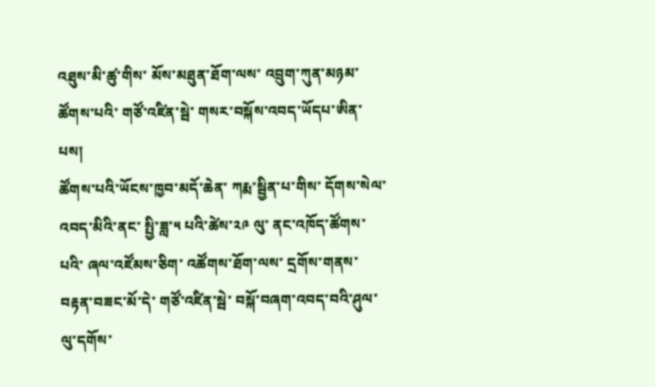འཐུས་མི་ཚུ་གིས་ མོས་མཐུན་ཐོག་ལས་ འབྲུག་ཀུན་མཉམ་ཚོགས་པའི་ གཙོ་འཛིན་སྦེ་ གསར་བསྐོས་འབད་ཡོདཔ་ཨིན་པས།
ཚོགས་པའི་ཡོངས་ཁྱབ་མདོ་ཆེན་ ཀརྨ་སྦྱིན་པ་གིས་ དོགས་སེལ་འབད་མིའི་ནང་ སྤྱི་ཟླ་༥ པའི་ཚེས་༢༩ ལུ་ ནང་འཁོད་ཚོགས་པའི་ ཞལ་འཛོམས་ཅིག་ འཚོགས་ཐོག་ལས་ དྲགོས་གནས་བརྟན་བཟང་མོ་དེ་ གཙོ་འཛིན་སྦེ་ བསྐོ་བཞག་འབད་བའི་ཤུལ་ལུ་དགོས་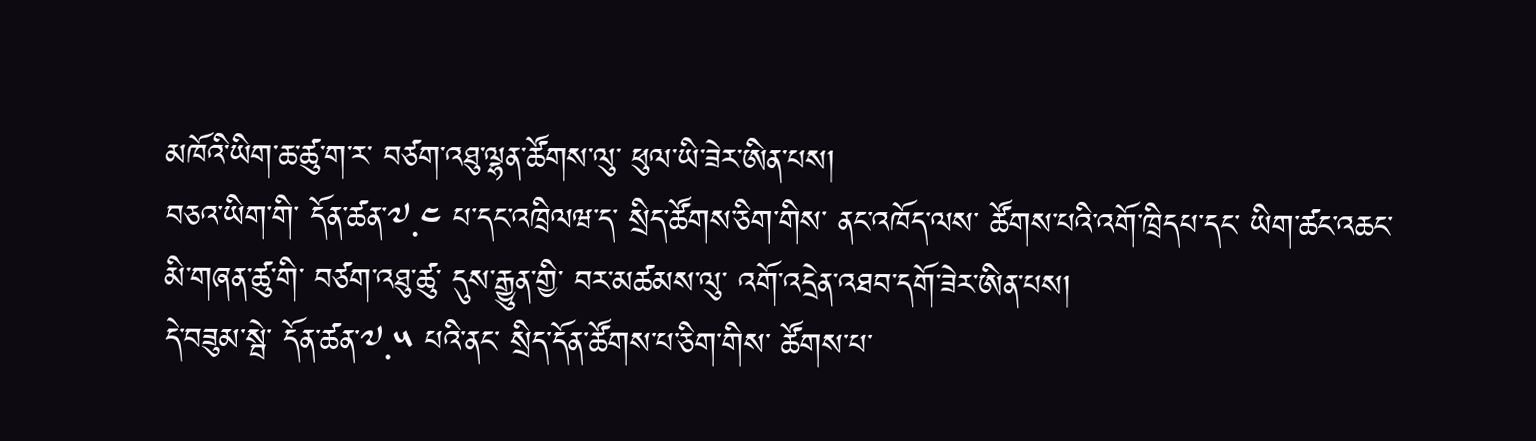མཁོའི་ཡིག་ཆ་ཚུ་ག་ར་ བཙག་འཐུ་ལྷན་ཚོགས་ལུ་ ཕུལ་ཡི་ཟེར་ཨིན་པས།
བཅའ་ཡིག་གི་ དོན་ཚན་༧.༤ པ་དང་འཁྲིལཝ་ད་ སྲིད་ཚོགས་ཅིག་གིས་ ནང་འཁོད་ལས་ ཚོགས་པའི་འགོ་ཁྲིདཔ་དང་ ཡིག་ཚང་འཆང་མི་གཞན་ཚུ་གི་ བཙག་འཐུ་ཚུ་ དུས་རྒྱུན་གྱི་ བར་མཚམས་ལུ་ འགོ་འདྲེན་འཐབ་དགོ་ཟེར་ཨིན་པས།
དེ་བཟུམ་སྦེ་ དོན་ཚན་༧.༥ པའི་ནང་ སྲིད་དོན་ཚོགས་པ་ཅིག་གིས་ ཚོགས་པ་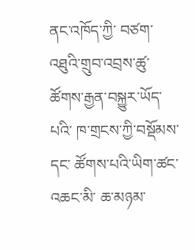ནང་འཁོད་ཀྱི་ བཙག་འཐུའི་གྲུབ་འབྲས་ཚུ་ ཚོགས་རྒྱན་བསྐྱུར་ཡོད་པའི་ ཁ་གྲངས་ཀྱི་བསྡོམས་དང་ ཚོགས་པའི་ཡིག་ཚང་འཆང་མི་ ཆ་མཉམ་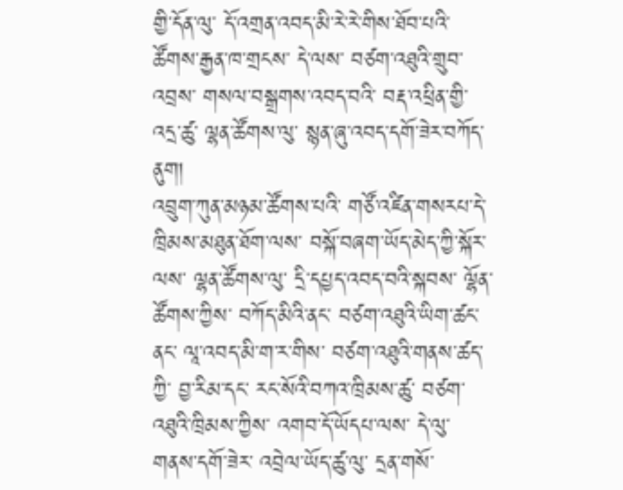གྱི་དོན་ལུ་ དོ་འགྲན་འབད་མི་རེ་རེ་གིས་ཐོབ་པའི་ ཚོགས་རྒྱན་ཁ་གྲངས་ དེ་ལས་ བཙག་འཐུའི་གྲུབ་འབྲས་ གསལ་བསྒྲགས་འབད་བའི་ བརྡ་འཕྲིན་གྱི་འདྲ་ཚུ་ ལྷན་ཚོགས་ལུ་ སྙན་ཞུ་འབད་དགོ་ཟེར་བཀོད་ནུག།
འབྲུག་ཀུན་མཉམ་ཚོགས་པའི་ གཙོ་འཛིན་གསརཔ་དེ་ ཁྲིམས་མཐུན་ཐོག་ལས་ བསྐོ་བཞག་ཡོད་མེད་ཀྱི་སྐོར་ལས་ ལྷན་ཚོགས་ལུ་ དྲི་དཔྱད་འབད་བའི་སྐབས་ ལྷོན་ཚོགས་ཀྱིས་ བཀོད་མིའི་ནང་ བཙག་འཐུའི་ཡིག་ཚང་ནང་ ལཱ་འབད་མི་ག་ར་གིས་ བཙག་འཐུའི་གནས་ཚད་ཀྱི་ བྱ་རིམ་དང་ རང་སོའི་བཀའ་ཁྲིམས་ཚུ་ བཙག་འཐུའི་ཁྲིམས་ཀྱིས་ འགབ་དོ་ཡོདཔ་ལས་ དེ་ལུ་ གནས་དགོ་ཟེར་ འབྲེལ་ཡོད་ཚུ་ལུ་ དྲན་གསོ་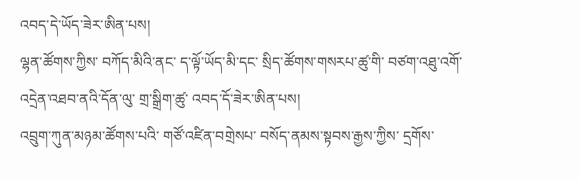འབད་དེ་ཡོད་ཟེར་ཨིན་པས།
ལྷན་ཚོགས་ཀྱིས་ བཀོད་མིའི་ནང་ ད་ལྟོ་ཡོད་མི་དང་ སྲིད་ཚོགས་གསརཔ་ཚུ་གི་ བཙག་འཐུ་འགོ་འདྲེན་འཐབ་ནའི་དོན་ལུ་ གྲ་སྒྲིག་ཚུ་ འབད་དོ་ཟེར་ཨིན་པས།
འབྲུག་ཀུན་མཉམ་ཚོགས་པའི་ གཙོ་འཛིན་བགྲེསཔ་ བསོད་ནམས་སྟབས་རྒྱས་ཀྱིས་ དྲགོས་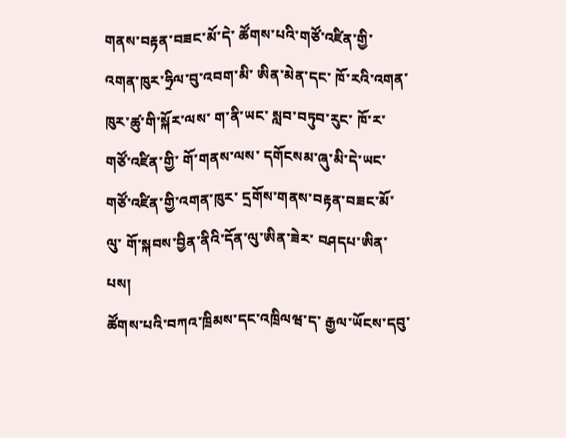གནས་བརྟན་བཟང་མོ་དེ་ ཚོགས་པའི་གཙོ་འཛིན་གྱི་ འགན་ཁུར་ཧྲིལ་བུ་འབག་མི་ ཨིན་མེན་དང་ ཁོ་རའི་འགན་ཁུར་ཚུ་གི་སྐོར་ལས་ ག་ནི་ཡང་ སླབ་བཏུབ་རུང་ ཁོ་ར་ གཙོ་འཛིན་གྱི་ གོ་གནས་ལས་ དགོངསམ་ཞུ་མི་དེ་ཡང་ གཙོ་འཛིན་གྱི་འགན་ཁུར་ དྲགོས་གནས་བརྟན་བཟང་མོ་ལུ་ གོ་སྐབས་བྱིན་ནིའི་དོན་ལུ་ཨིན་ཟེར་ བཤདཔ་ཨིན་པས།
ཚོགས་པའི་བཀའ་ཁྲིམས་དང་འཁྲིལཝ་ད་ རྒྱལ་ཡོངས་དབུ་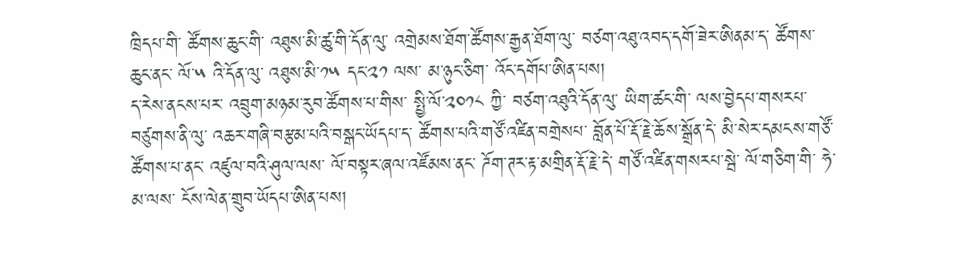ཁྲིདཔ་གི་ ཚོགས་ཆུང་གི་ འཐུས་མི་ཚུ་གི་དོན་ལུ་ འགྲེམས་ཐོག་ཚོགས་རྒྱན་ཐོག་ལུ་ བཙག་འཐུ་འབད་དགོ་ཟེར་ཨིནམ་ད་ ཚོགས་ཆུང་ནང་ ལོ་༥ འི་དོན་ལུ་ འཐུས་མི་༡༥ དང་༢༡ ལས་ མ་ཉུང་ཅིག་ འོང་དགོཔ་ཨིན་པས།
ད་རེས་ནངས་པར་ འབྲུག་མཉམ་རུབ་ཚོགས་པ་གིས་ སྤྱི་ལོ་༢༠༡༨ ཀྱི་ བཙག་འཐུའི་དོན་ལུ་ ཡིག་ཚང་གི་ ལས་བྱེདཔ་གསརཔ་བཙུགས་ནི་ལུ་ འཆར་གཞི་བརྩམ་པའི་བསྒང་ཡོདཔ་ད་ ཚོགས་པའི་གཙོ་འཛིན་བགྲེསཔ་ བློན་པོ་རྡོ་རྗེ་ཆོས་སྒྲོན་དེ་ མི་སེར་དམངས་གཙོ་ཚོགས་པ་ནང་ འཛུལ་བའི་ཤུལ་ལས་ ལོ་བསྟར་ཞལ་འཛོམས་ནང་ ཌོག་ཊར་རྟ་མགྲིན་རྡོ་རྗེ་དེ་ གཙོ་འཛིན་གསརཔ་སྦེ་ ལོ་གཅིག་གི་ ཧེ་མ་ལས་ ངོས་ལེན་གྲུབ་ཡོདཔ་ཨིན་པས།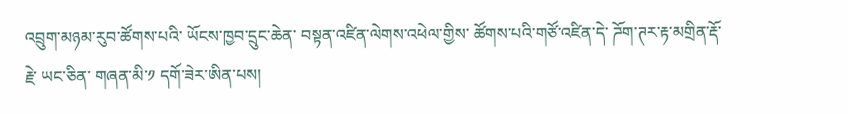འབྲུག་མཉམ་རུབ་ཚོགས་པའི་ ཡོངས་ཁྱབ་དྲུང་ཆེན་ བསྟན་འཛིན་ལེགས་འཕེལ་གྱིས་ ཚོགས་པའི་གཙོ་འཛིན་དེ་ ཌོག་ཊར་རྟ་མགྲིན་རྡོ་རྗེ་ ཡང་ཅིན་ གཞན་མི་༡ དགོ་ཟེར་ཨིན་པས།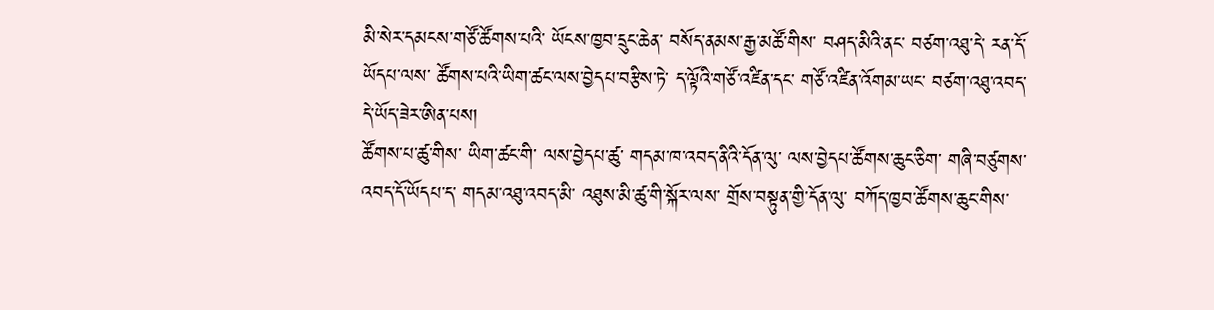མི་སེར་དམངས་གཙོ་ཚོགས་པའི་ ཡོངས་ཁྱབ་དྲུང་ཆེན་ བསོད་ནམས་རྒྱ་མཚོ་གིས་ བཤད་མིའི་ནང་ བཙག་འཐུ་དེ་ རན་དོ་ཡོདཔ་ལས་ ཚོགས་པའི་ཡིག་ཚང་ལས་བྱེདཔ་བརྩིས་ཏེ་ ད་ལྟོའི་གཙོ་འཛིན་དང་ གཙོ་འཛིན་འོགམ་ཡང་ བཙག་འཐུ་འབད་དེ་ཡོད་ཟེར་ཨིན་པས།
ཚོགས་པ་ཚུ་གིས་ ཡིག་ཚང་གི་ ལས་བྱེདཔ་ཚུ་ གདམ་ཁ་འབད་ནིའི་དོན་ལུ་ ལས་བྱེདཔ་ཚོགས་ཆུང་ཅིག་ གཞི་བཙུགས་འབད་དོ་ཡོདཔ་ད་ གདམ་འཐུ་འབད་མི་ འཐུས་མི་ཚུ་གི་སྐོར་ལས་ གྲོས་བསྟུན་གྱི་དོན་ལུ་ བཀོད་ཁྱབ་ཚོགས་ཆུང་གིས་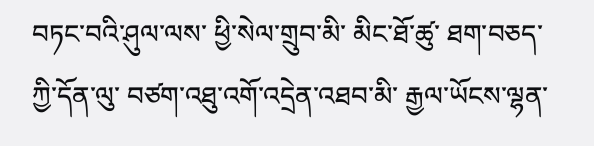བཏང་བའི་ཤུལ་ལས་ ཕྱི་སེལ་གྲུབ་མི་ མིང་ཐོ་ཚུ་ ཐག་བཅད་ཀྱི་དོན་ལུ་ བཙག་འཐུ་འགོ་འདྲེན་འཐབ་མི་ རྒྱལ་ཡོངས་ལྷན་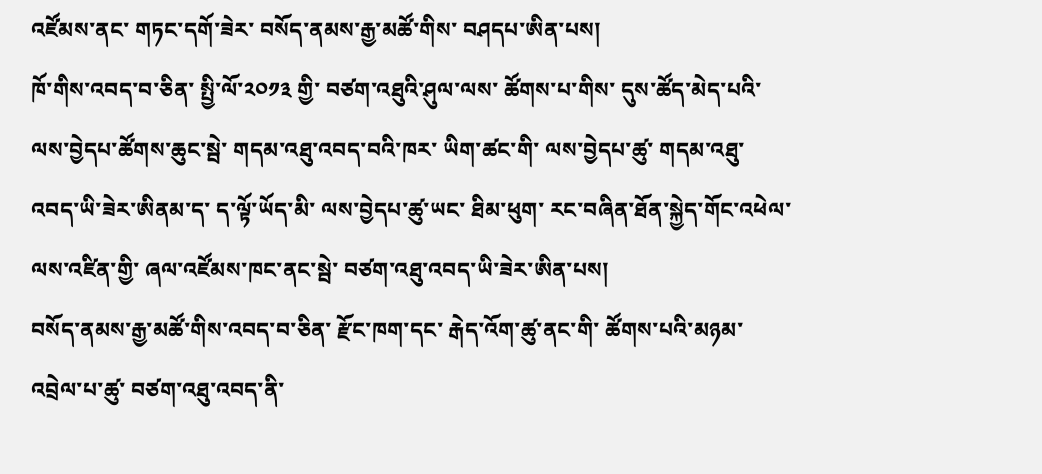འཛོམས་ནང་ གཏང་དགོ་ཟེར་ བསོད་ནམས་རྒྱ་མཚོ་གིས་ བཤདཔ་ཨིན་པས།
ཁོ་གིས་འབད་བ་ཅིན་ སྤྱི་ལོ་༢༠༡༣ གྱི་ བཙག་འཐུའི་ཤུལ་ལས་ ཚོགས་པ་གིས་ དུས་ཚོད་མེད་པའི་ ལས་བྱེདཔ་ཚོགས་ཆུང་སྦེ་ གདམ་འཐུ་འབད་བའི་ཁར་ ཡིག་ཚང་གི་ ལས་བྱེདཔ་ཚུ་ གདམ་འཐུ་འབད་ཡི་ཟེར་ཨིནམ་ད་ ད་ལྟོ་ཡོད་མི་ ལས་བྱེདཔ་ཚུ་ཡང་ ཐིམ་ཕུག་ རང་བཞིན་ཐོན་སྐྱེད་གོང་འཕེལ་ལས་འཛིན་གྱི་ ཞལ་འཛོམས་ཁང་ནང་སྦེ་ བཙག་འཐུ་འབད་ཡི་ཟེར་ཨིན་པས།
བསོད་ནམས་རྒྱ་མཚོ་གིས་འབད་བ་ཅིན་ རྫོང་ཁག་དང་ རྒེད་འོག་ཚུ་ནང་གི་ ཚོགས་པའི་མཉམ་འབྲེལ་པ་ཚུ་ བཙག་འཐུ་འབད་ནི་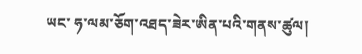ཡང་ ཧ་ལམ་ཅོག་འཐད་ཟེར་ཨིན་པའི་གནས་ཚུལ།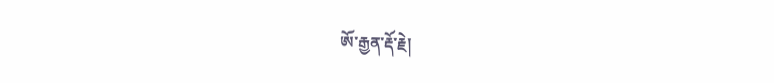ཨོ་རྒྱན་རྡོ་རྗེ།